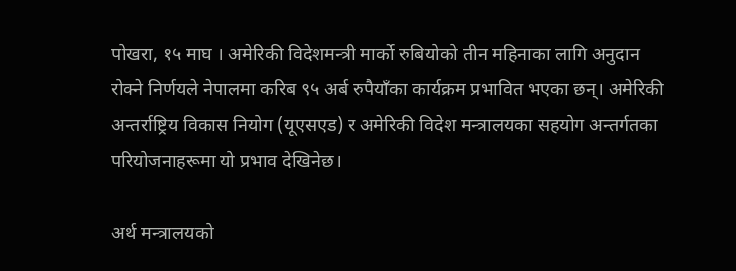पोखरा, १५ माघ । अमेरिकी विदेशमन्त्री मार्को रुबियोको तीन महिनाका लागि अनुदान रोक्ने निर्णयले नेपालमा करिब ९५ अर्ब रुपैयाँका कार्यक्रम प्रभावित भएका छन्। अमेरिकी अन्तर्राष्ट्रिय विकास नियोग (यूएसएड) र अमेरिकी विदेश मन्त्रालयका सहयोग अन्तर्गतका परियोजनाहरूमा यो प्रभाव देखिनेछ।

अर्थ मन्त्रालयको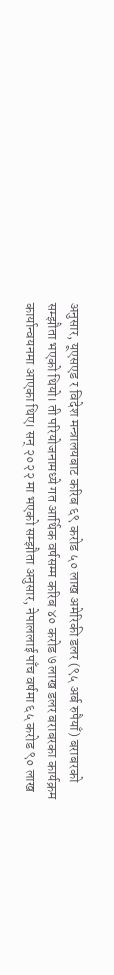अनुसार, यूएसएड र विदेश मन्त्रालयबाट करिब ६९ करोड ५० लाख अमेरिकी डलर (९५ अर्ब रुपैयाँ) बराबरको सम्झौता भएको थियो। ती परियोजनामध्ये गत आर्थिक वर्षसम्म करिब ४० करोड ७ लाख डलर बराबरका कार्यक्रम कार्यान्वयनमा आएका थिए। सन् २०२२ मा भएको सम्झौता अनुसार, नेपाललाई पाँच वर्षमा ६५ करोड ९० लाख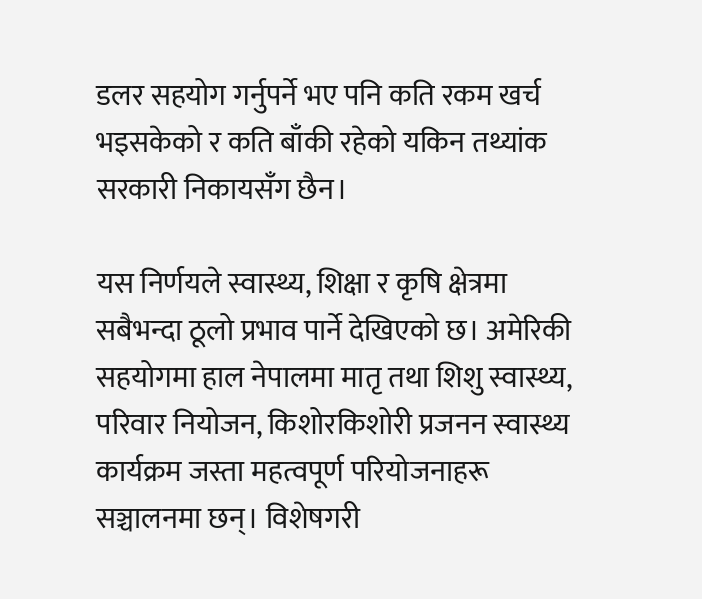डलर सहयोग गर्नुपर्ने भए पनि कति रकम खर्च भइसकेको र कति बाँकी रहेको यकिन तथ्यांक सरकारी निकायसँग छैन।

यस निर्णयले स्वास्थ्य, शिक्षा र कृषि क्षेत्रमा सबैभन्दा ठूलो प्रभाव पार्ने देखिएको छ। अमेरिकी सहयोगमा हाल नेपालमा मातृ तथा शिशु स्वास्थ्य, परिवार नियोजन, किशोरकिशोरी प्रजनन स्वास्थ्य कार्यक्रम जस्ता महत्वपूर्ण परियोजनाहरू सञ्चालनमा छन्। विशेषगरी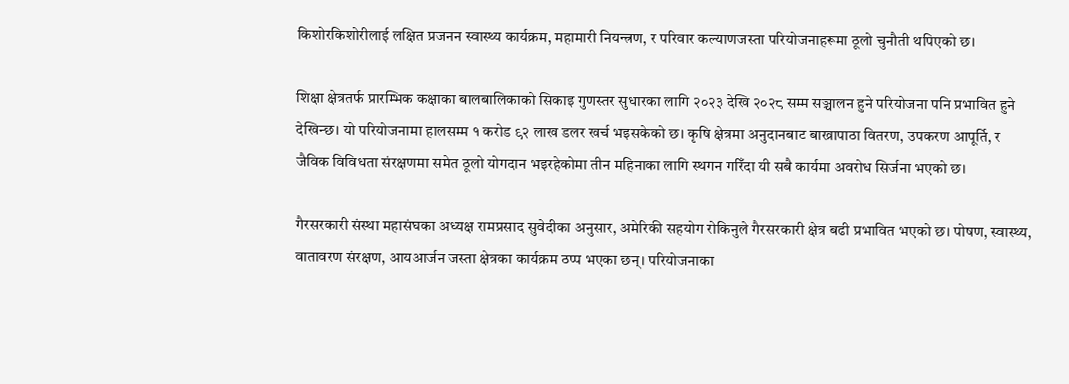किशोरकिशोरीलाई लक्षित प्रजनन स्वास्थ्य कार्यक्रम, महामारी नियन्त्रण, र परिवार कल्याणजस्ता परियोजनाहरूमा ठूलो चुनौती थपिएको छ।

शिक्षा क्षेत्रतर्फ प्रारम्भिक कक्षाका बालबालिकाको सिकाइ गुणस्तर सुधारका लागि २०२३ देखि २०२८ सम्म सञ्चालन हुने परियोजना पनि प्रभावित हुने देखिन्छ। यो परियोजनामा हालसम्म १ करोड ९२ लाख डलर खर्च भइसकेको छ। कृषि क्षेत्रमा अनुदानबाट बाख्रापाठा वितरण, उपकरण आपूर्ति, र जैविक विविधता संरक्षणमा समेत ठूलो योगदान भइरहेकोमा तीन महिनाका लागि स्थगन गरिँदा यी सबै कार्यमा अवरोध सिर्जना भएको छ।

गैरसरकारी संस्था महासंघका अध्यक्ष रामप्रसाद सुवेदीका अनुसार, अमेरिकी सहयोग रोकिनुले गैरसरकारी क्षेत्र बढी प्रभावित भएको छ। पोषण, स्वास्थ्य, वातावरण संरक्षण, आयआर्जन जस्ता क्षेत्रका कार्यक्रम ठप्प भएका छन्। परियोजनाका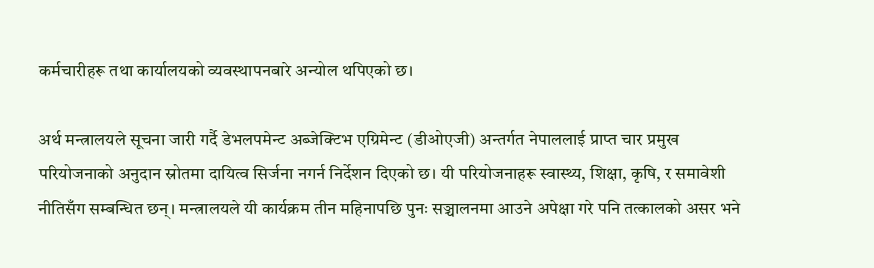कर्मचारीहरू तथा कार्यालयको व्यवस्थापनबारे अन्योल थपिएको छ।

अर्थ मन्त्रालयले सूचना जारी गर्दै डेभलपमेन्ट अब्जेक्टिभ एग्रिमेन्ट (डीओएजी) अन्तर्गत नेपाललाई प्राप्त चार प्रमुख परियोजनाको अनुदान स्रोतमा दायित्व सिर्जना नगर्न निर्देशन दिएको छ। यी परियोजनाहरू स्वास्थ्य, शिक्षा, कृषि, र समावेशी नीतिसँग सम्बन्धित छन्। मन्त्रालयले यी कार्यक्रम तीन महिनापछि पुनः सञ्चालनमा आउने अपेक्षा गरे पनि तत्कालको असर भने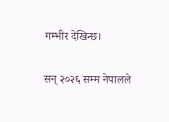गम्भीर देखिन्छ।

सन् २०२६ सम्म नेपालले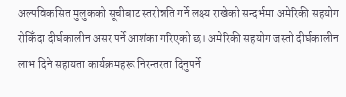अल्पविकसित मुलुकको सूचीबाट स्तरोन्नति गर्ने लक्ष्य राखेको सन्दर्भमा अमेरिकी सहयोग रोकिँदा दीर्घकालीन असर पर्ने आशंका गरिएको छ। अमेरिकी सहयोग जस्तो दीर्घकालीन लाभ दिने सहायता कार्यक्रमहरू निरन्तरता दिनुपर्ने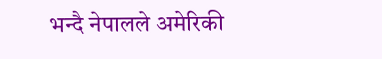भन्दै नेपालले अमेरिकी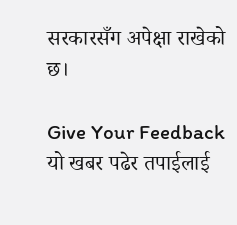सरकारसँग अपेक्षा राखेको छ।

Give Your Feedback
यो खबर पढेर तपाईलाई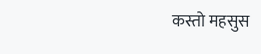कस्तो महसुस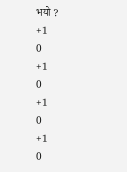भयो ?
+1
0
+1
0
+1
0
+1
0